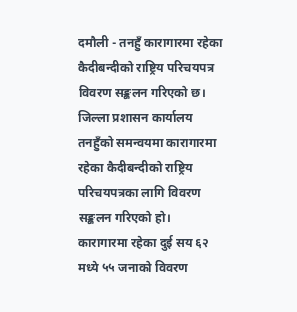दमौली - तनहुँ कारागारमा रहेका कैदीबन्दीको राष्ट्रिय परिचयपत्र विवरण सङ्कलन गरिएको छ। जिल्ला प्रशासन कार्यालय तनहुँको समन्वयमा कारागारमा रहेका कैदीबन्दीको राष्ट्रिय परिचयपत्रका लागि विवरण सङ्कलन गरिएको हो।
कारागारमा रहेका दुई सय ६२ मध्ये ५५ जनाको विवरण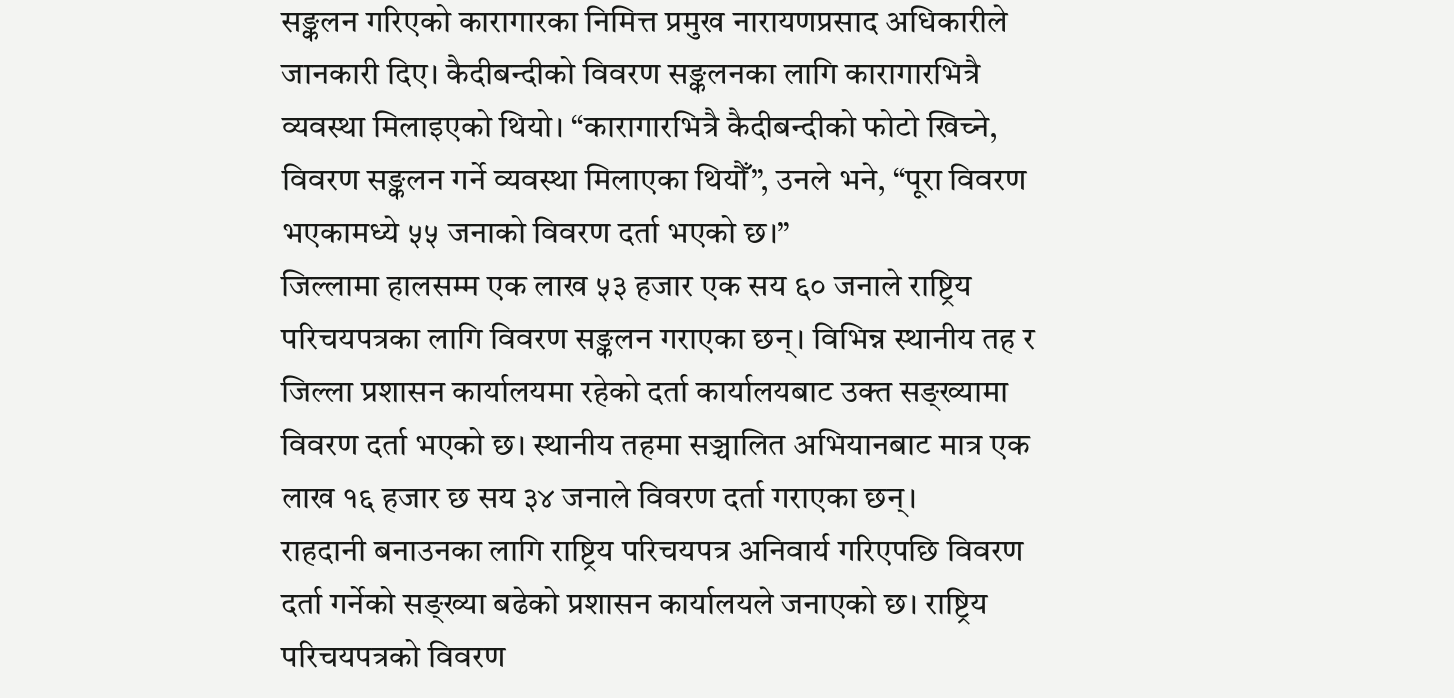सङ्कलन गरिएको कारागारका निमित्त प्रमुख नारायणप्रसाद अधिकारीले जानकारी दिए। कैदीबन्दीको विवरण सङ्कलनका लागि कारागारभित्रै व्यवस्था मिलाइएको थियो। “कारागारभित्रै कैदीबन्दीको फोटो खिच्ने, विवरण सङ्कलन गर्ने व्यवस्था मिलाएका थियौँ”, उनले भने, “पूरा विवरण भएकामध्ये ५५ जनाको विवरण दर्ता भएको छ।”
जिल्लामा हालसम्म एक लाख ५३ हजार एक सय ६० जनाले राष्ट्रिय परिचयपत्रका लागि विवरण सङ्कलन गराएका छन्। विभिन्न स्थानीय तह र जिल्ला प्रशासन कार्यालयमा रहेको दर्ता कार्यालयबाट उक्त सङ्ख्यामा विवरण दर्ता भएको छ। स्थानीय तहमा सञ्चालित अभियानबाट मात्र एक लाख १६ हजार छ सय ३४ जनाले विवरण दर्ता गराएका छन्।
राहदानी बनाउनका लागि राष्ट्रिय परिचयपत्र अनिवार्य गरिएपछि विवरण दर्ता गर्नेको सङ्ख्या बढेको प्रशासन कार्यालयले जनाएको छ। राष्ट्रिय परिचयपत्रको विवरण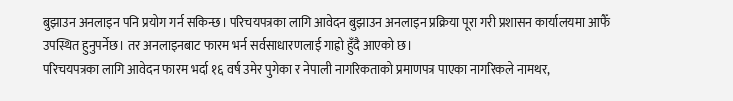बुझाउन अनलाइन पनि प्रयोग गर्न सकिन्छ। परिचयपत्रका लागि आवेदन बुझाउन अनलाइन प्रक्रिया पूरा गरी प्रशासन कार्यालयमा आफैँ उपस्थित हुनुपर्नेछ। तर अनलाइनबाट फारम भर्न सर्वसाधारणलाई गाह्रो हुँदै आएको छ।
परिचयपत्रका लागि आवेदन फारम भर्दा १६ वर्ष उमेर पुगेका र नेपाली नागरिकताको प्रमाणपत्र पाएका नागरिकले नामथर,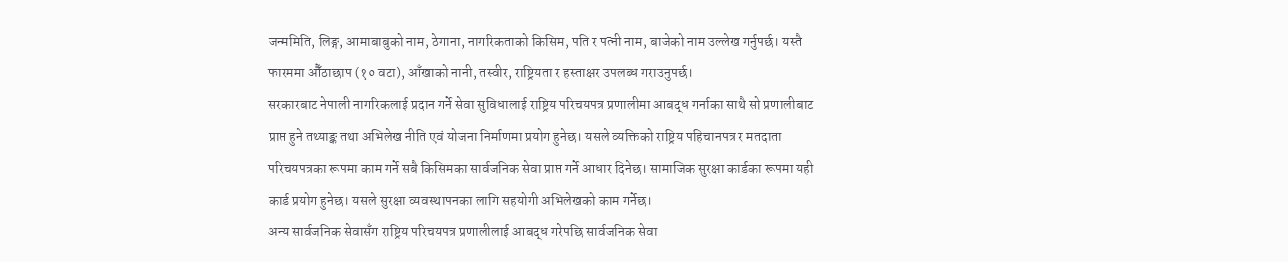जन्ममिति, लिङ्ग, आमाबाबुको नाम, ठेगाना, नागरिकताको किसिम, पति र पत्नी नाम, बाजेको नाम उल्लेख गर्नुपर्छ। यस्तै फारममा औँठाछाप (१० वटा), आँखाको नानी, तस्वीर, राष्ट्रियता र हस्ताक्षर उपलब्ध गराउनुपर्छ।
सरकारबाट नेपाली नागरिकलाई प्रदान गर्ने सेवा सुविधालाई राष्ट्रिय परिचयपत्र प्रणालीमा आबद्ध गर्नाका साथै सो प्रणालीबाट प्राप्त हुने तथ्याङ्क तथा अभिलेख नीति एवं योजना निर्माणमा प्रयोग हुनेछ। यसले व्यक्तिको राष्ट्रिय पहिचानपत्र र मतदाता परिचयपत्रका रूपमा काम गर्ने सबै किसिमका सार्वजनिक सेवा प्राप्त गर्ने आधार दिनेछ। सामाजिक सुरक्षा कार्डका रूपमा यही कार्ड प्रयोग हुनेछ। यसले सुरक्षा व्यवस्थापनका लागि सहयोगी अभिलेखको काम गर्नेछ।
अन्य सार्वजनिक सेवासँग राष्ट्रिय परिचयपत्र प्रणालीलाई आबद्ध गरेपछि सार्वजनिक सेवा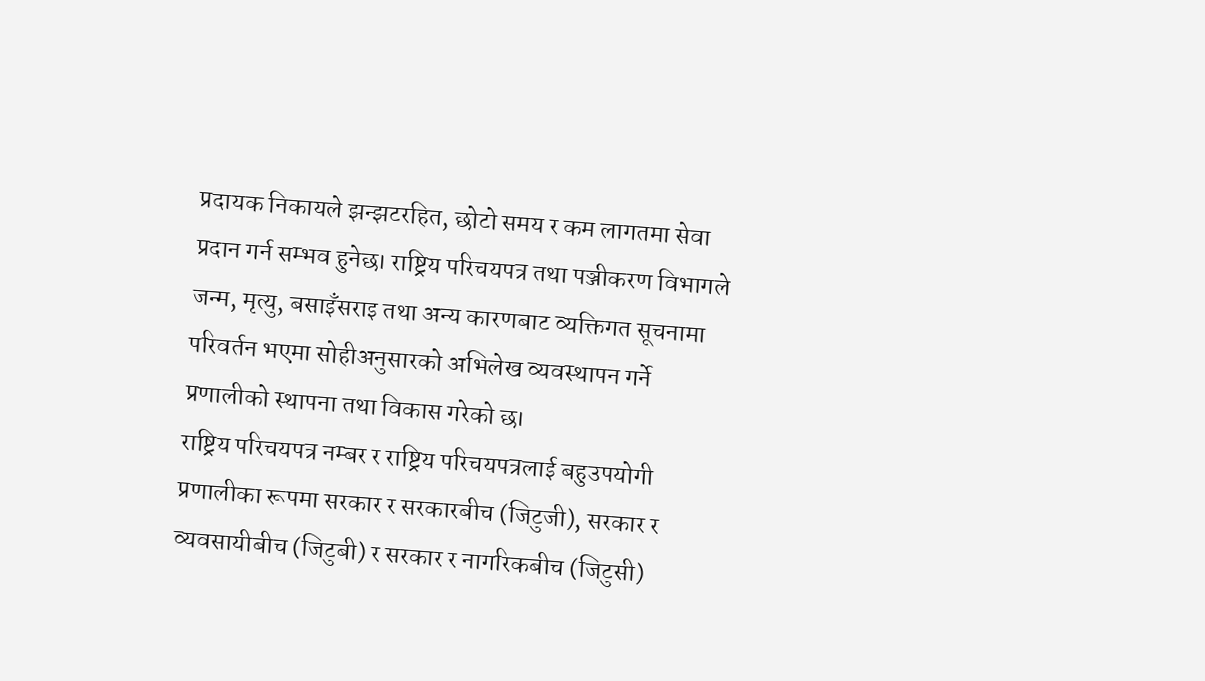प्रदायक निकायले झन्झटरहित, छोटो समय र कम लागतमा सेवा प्रदान गर्न सम्भव हुनेछ। राष्ट्रिय परिचयपत्र तथा पञ्जीकरण विभागले जन्म, मृत्यु, बसाइँसराइ तथा अन्य कारणबाट व्यक्तिगत सूचनामा परिवर्तन भएमा सोहीअनुसारको अभिलेख व्यवस्थापन गर्ने प्रणालीको स्थापना तथा विकास गरेको छ।
राष्ट्रिय परिचयपत्र नम्बर र राष्ट्रिय परिचयपत्रलाई बहुउपयोगी प्रणालीका रूपमा सरकार र सरकारबीच (जिटुजी), सरकार र व्यवसायीबीच (जिटुबी) र सरकार र नागरिकबीच (जिटुसी)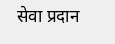सेवा प्रदान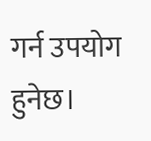गर्न उपयोग हुनेछ।